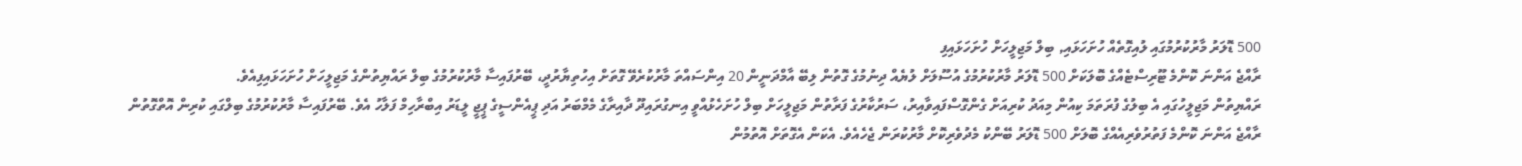500 ޑޮލަރު މާރުކުރުމުގައި ލުއިގޮތެއް ހުށަހަޅައި, ބިލް މަޖިލީހަށް ހުށަހަޅައިފި
ރާއްޖެ އަންނަ ކޮންމެ ޓޫރިސްޓެއްގެ ބޮލަކަށް 500 ޑޮލަރު މާރުކުރުމުގެ އުސޫލަށް ލުޔެއް ދިނުމުގެ ގޮތުން ލިބޭ އާމްދަނީން 20 އިންސައްތަ މާރުކުރެވޭ ގޮތަށް އިހުތިޔާރުދީ، ބޭރުފައިސާ މާރުކުރުމުގެ ބިލް ރައްޔިތުންގެ މަޖިލީހަށް ހުށަހަޅައިފިއެވެ.
ރައްޔިތުން މަޖިލީހުގައި އެ ބިލުގެ ފުރަތަމަ ކިއުން މިއަދު ކުރިއަށް ގެންގޮސްފައިވާއިރު، ސަރުކާރުގެ ފަރާތުން މަޖިލީހަށް ބިލް ހުށަހެޅުއްވީ އިނގުރައިދޫ ދާއިރާގެ މެމްބަރު އަދި ޕީއެންސީގެ ޕީޖީ ލީޑަރު އިބްރާހިމް ފަލާހު އެވެ. ބޭރުފައިސާ މާރުކުރުމުގެ ބިލްގައި ކުރިން އޮތްގޮތުން ރާއްޖެ އަންނަ ކޮންމެ ފަތުރުވެރިއެއްގެ ބޮލަށް 500 ޑޮލަރު ބޭންކު މެދުވެރިކޮށް މާރުކުރަން ޖެހެއެވެ. އެކަން އެގޮތަށް އޮތުމުން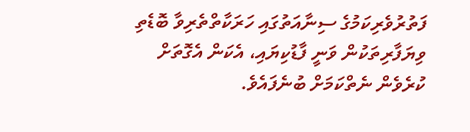ފަތުރުވެރިކަމުގެ ސިނާއަތުގައި ހަރަކާތްތެރިވާ ބޮޑެތި ވިޔަފާރިތަކުން ވަނީ ފާޑުކިޔައި، އެކަން އެގޮތަށް ކުރެވެން ނެތްކަމަށް ބުނެފައެވެ.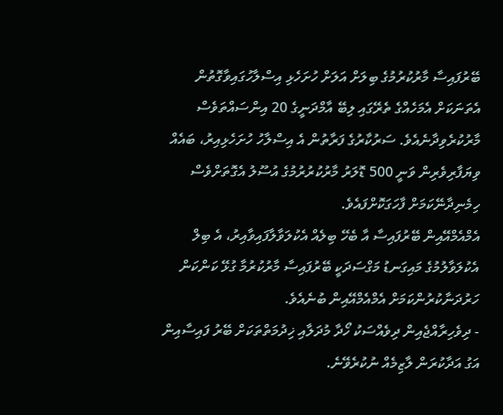ބޭރުފައިސާ މާރުކުރުމުގެ ބިލަށް އަލަށް ހުށަހެޅި އިސްލާހުގައިވާގޮތުން އެތަނަކަށް އެމަހެއްގެ ތެރޭގައި ލިބޭ އާމްދަނީގެ 20 އިންސައްތަވެސް މާރުކުރެވިދާނެއެވެ. ސަރުކާރުގެ ފަރާތުން އެ އިސްލާހު ހުށަހެޅިއިރު، ބައެއް ވިޔަފާރިވެރިން ވަނީ 500 ޑޮލަރު މާރުކުރުރުމުގެ އުސޫލު އެގޮތަށްވެސް ހިމެނިދާނޭކަމަށް ފާހަގަކޮށްފައެވެ.
އެމްއެމްއޭއިން ބޭރުފައިސާ އާ ބެހޭ ބިލެއް އެކުލަވާލާފައިވާއިރު، އެ ބިލް އެކުލަވާލުމުގެ މައިގަނޑު މަގްސަދަކީ ބޭރުފައިސާ މާރުކުރުމާ ގުޅޭ ކަންކަން ހަރުދަނާކުރުންކަމަށް އެމްއެމްއޭއިން ބުނެއެވެ.
- ދިވެހިރާއްޖެއިން ދިވެއްސަކު ހޯދާ މުދަލާއި ޚިދުމަތްތަކަށް ބޭރު ފައިސާއިން އަގު އަދާކުރަން ލާޒިމެއް ނުކުރެވޭނެ.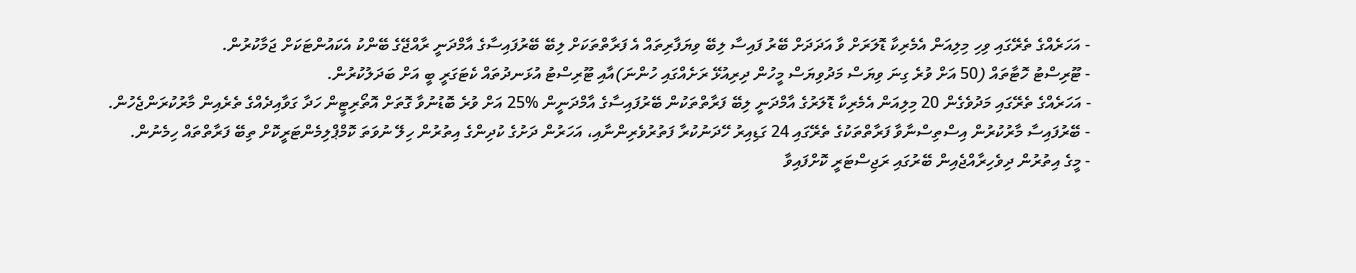- އަހަރެއްގެ ތެރޭގައި ވިހި މިލިއަން އެމެރިކާ ޑޮލަރަށް ވާ އަދަދަށް ބޭރު ފައިސާ ލިބޭ ވިޔަފާރިތައް އެ ފަރާތްތަކަށް ލިބޭ ބޭރުފައިސާގެ އާމްދަނީ ރާއްޖޭގެ ބޭންކު އެކައުންޓަކަށް ޖަމާކުރުން.
- ޓޫރިސްޓު ހޮޓާތައް (50 އަށް ވުރެ ގިނަ ވިޔަސް މަދުވިޔަސް މީހުން ދިރިއުޅޭ ރަށެއްގައި ހުންނަ)އާއި ޓޫރިސްޓު އުޅަނދުތައް ކެޓަގަރީ ބީ އަށް ބަދަލުކުރުން.
- އަހަރެއްގެ ތެރޭގައި މަދުވެގެން 20 މިލިއަން އެމެރިކާ ޑޮލަރުގެ އާމްދަނީ ލިބޭ ފަރާތްތަކުން ބޭރުފައިސާގެ އާމްދަނީން %25 އަށް ވުރެ ބޮޑުނުވާ ގޮތަށް އޮތޯރިޓީން ހަދާ ގަވާއިދެއްގެ ތެރެއިން މާރުކުރަންޖެހުން.
- ބޭރުފައިސާ މާރުކުރުން އިސްތިސްނާވާ ފަރާތްތަކުގެ ތެރޭގައި 24 ގަޑިއިރު ހޭދަނުކުރާ ފަތުރުވެރިންނާއި، އަހަރުން ދަށުގެ ކުދިންގެ އިތުރުން ހިލޭ ނުވަތަ ކޮމްޕްލިމެންޓަރީކޮށް ތިބޭ ފަރާތްތައް ހިމެނުން.
- މީގެ އިތުރުން ދިވެހިރާއްޖެއިން ބޭރުގައި ރަޖިސްޓަރީ ކޮށްފައިވާ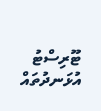ޓޫރިސްޓު އުޅަނދުތައް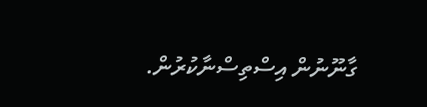ގާނޫނުން އިސްތިސްނާކުރުން.